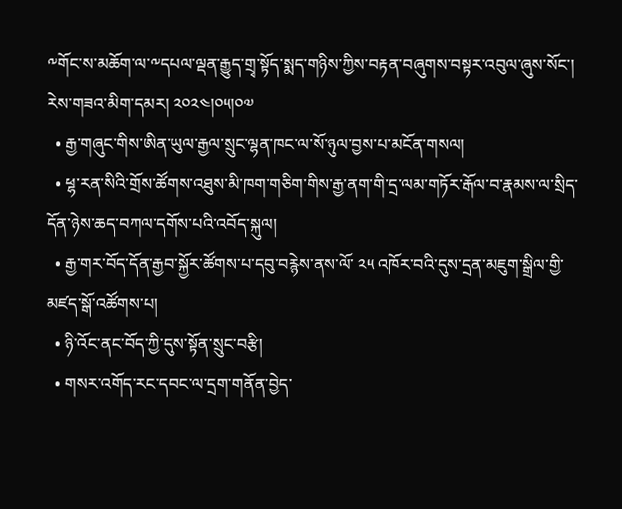༸གོང་ས་མཆོག་ལ་༸དཔལ་ལྡན་རྒྱུད་གྲྭ་སྟོད་སྨད་གཉིས་ཀྱིས་བརྟན་བཞུགས་བསྟར་འབུལ་ཞུས་སོང་།
རེས་གཟའ་མིག་དམར། ༢༠༢༤།༠༥།༠༧
  • རྒྱ་གཞུང་གིས་ཨིན་ཡུལ་རྒྱལ་སྲུང་ལྷན་ཁང་ལ་སོ་ཉུལ་བྱས་པ་མངོན་གསལ།
  • ཕྷ་རན་སིའི་གྲོས་ཚོགས་འཐུས་མི་ཁག་གཅིག་གིས་རྒྱ་ནག་གི་དྲ་ལམ་གཏོར་རྒོལ་བ་རྣམས་ལ་སྲིད་དོན་ཉེས་ཆད་བཀལ་དགོས་པའི་འབོད་སྐུལ།
  • རྒྱ་གར་བོད་དོན་རྒྱབ་སྐྱོར་ཚོགས་པ་དབུ་བརྙེས་ནས་ལོ་ ༢༥ འཁོར་བའི་དུས་དྲན་མཇུག་སྒྲིལ་གྱི་མཛད་སྒོ་འཚོགས་པ།
  • ཉི་འོང་ནང་བོད་ཀྱི་དུས་སྟོན་སྲུང་བརྩི།
  • གསར་འགོད་རང་དབང་ལ་དྲག་གནོན་བྱེད་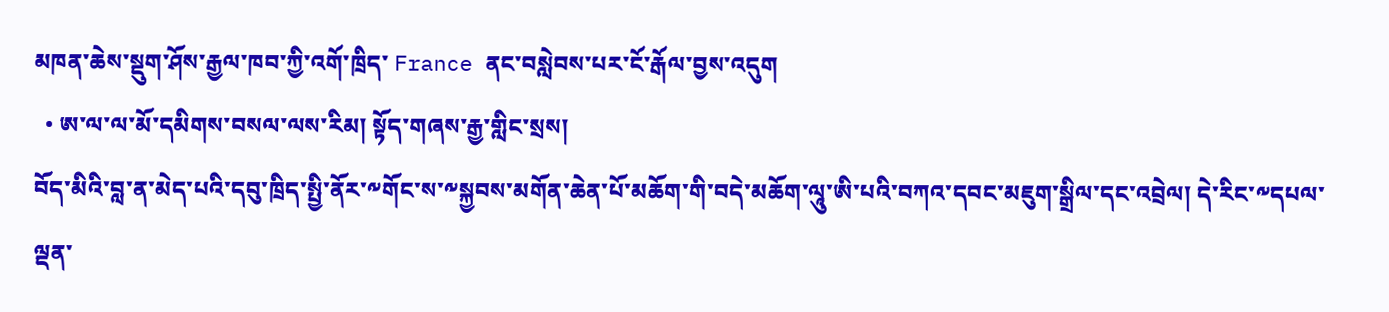མཁན་ཆེས་སྡུག་ཤོས་རྒྱལ་ཁབ་ཀྱི་འགོ་ཁྲིད་ France ནང་བསླེབས་པར་ངོ་རྒོལ་བྱས་འདུག
  • ཨ་ལ་ལ་མོ་དམིགས་བསལ་ལས་རིམ། སྟོད་གཞས་རྒྱ་གླིང་སྲས།
བོད་མིའི་བླ་ན་མེད་པའི་དབུ་ཁྲིད་སྤྱི་ནོར་༸གོང་ས་༸སྐྱབས་མགོན་ཆེན་པོ་མཆོག་གི་བདེ་མཆོག་ལཱུ་ཨི་པའི་བཀའ་དབང་མཇུག་སྒྲིལ་དང་འབྲེལ། དེ་རིང་༸དཔལ་ལྡན་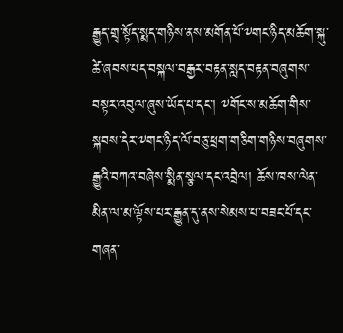རྒྱུད་གྲྭ་སྟོད་སྨད་གཉིས་ནས་མགོན་པོ་༸གང་ཉིད་མཆོག་སྐུ་ཚེ་ཞབས་པད་བསྐལ་བརྒྱར་བརྟན་སླད་བརྟན་བཞུགས་བསྟར་འབུལ་ཞུས་ཡོད་པ་དང་། ༸གོང་ས་མཆོག་གིས་སྐབས་དེར་༸གང་ཉིད་ལོ་བཅུ་ཕྲག་གཅིག་གཉིས་བཞུགས་རྒྱུའི་བཀའ་བཞེས་སྨིན་སྩལ་དང་འབྲེལ། ཆོས་ཁས་ལེན་མིན་ལ་མ་ལྟོས་པར་རྒྱུན་དུ་ནས་སེམས་པ་བཟང་པོ་དང་གཞན་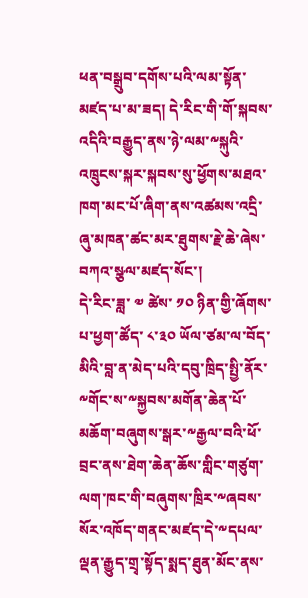ཕན་བསྒྲུབ་དགོས་པའི་ལམ་སྟོན་མཛད་པ་མ་ཟད། དེ་རིང་གི་གོ་སྐབས་འདིའི་བརྒྱུད་ནས་ཉེ་ལམ་༸སྐུའི་འཁྲུངས་སྐར་སྐབས་སུ་ཕྱོགས་མཐའ་ཁག་མང་པོ་ཞིག་ནས་འཚམས་འདྲི་ཞུ་མཁན་ཚང་མར་ཐུགས་རྗེ་ཆེ་ཞེས་བཀའ་སྩལ་མཛད་སོང་།
དེ་རིང་ཟླ་ ༧ ཚེས་ ༡༠ ཉིན་གྱི་ཞོགས་པ་ཕྱག་ཚོད་ ༨་༣༠ ཡོལ་ཙམ་ལ་བོད་མིའི་བླ་ན་མེད་པའི་དབུ་ཁྲིད་སྤྱི་ནོར་༸གོང་ས་༸སྐྱབས་མགོན་ཆེན་པོ་མཆོག་བཞུགས་སྒར་༸རྒྱལ་བའི་ཕོ་བྲང་ནས་ཐེག་ཆེན་ཆོས་གླིང་གཙུག་ལག་ཁང་གི་བཞུགས་ཁྲིར་༸ཞབས་སོར་འཁོད་གནང་མཛད་དེ་༸དཔལ་ལྡན་རྒྱུད་གྲྭ་སྟོད་སྨད་ཐུན་མོང་ནས་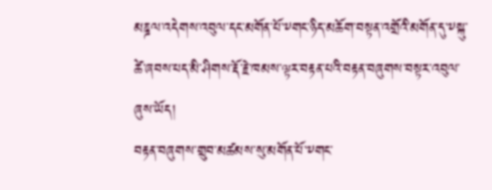མཎྜལ་འདེགས་འབུལ་དང་མགོན་པོ་༸གང་ཉིད་མཆོག་བསྟན་འགྲོའི་མགོན་དུ་༸སྐུ་ཚེ་ཞབས་པད་མི་ཤིགས་རྡོ་རྗེ་ཁམས་ལྟར་བརྟན་པའི་བརྟན་བཞུགས་བསྟར་འབུལ་ཞུས་ཡོད།
བརྟན་བཞུགས་གྲུབ་མཚམས་སུ་མགོན་པོ་༸གང་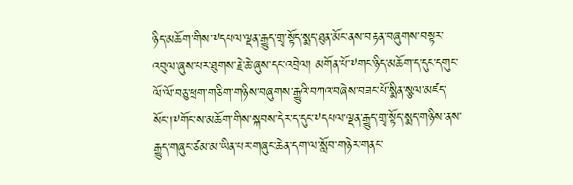ཉིད་མཆོག་གིས་༸དཔལ་ལྡན་རྒྱུད་གྲྭ་སྟོད་སྨད་ཐུན་མོང་ནས་བརྟན་བཞུགས་བསྟར་འབུལ་ཞུས་པར་ཐུགས་རྗེ་ཆེ་ཞུས་དང་འབྲེལ། མགོན་པོ་༸གང་ཉིད་མཆོག་ད་དུང་དགུང་ལོ་ལོ་བཅུ་ཕྲག་གཅིག་གཉིས་བཞུགས་རྒྱུའི་བཀའ་བཞེས་བཟང་པོ་སྨིན་སྩལ་མཛད་སོང་།༸གོང་ས་མཆོག་གིས་སྐབས་དེར་ད་དུང་༸དཔལ་ལྡན་རྒྱུད་གྲྭ་སྟོད་སྨད་གཉིས་ནས་རྒྱུད་གཞུང་ཙམ་མ་ཡིན་པར་གཞུང་ཆེན་དག་ལ་སློབ་གཉེར་གནང་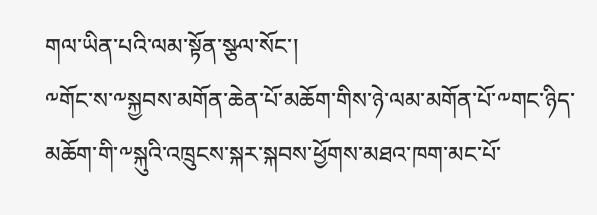གལ་ཡིན་པའི་ལམ་སྟོན་སྩལ་སོང་།
༸གོང་ས་༸སྐྱབས་མགོན་ཆེན་པོ་མཆོག་གིས་ཉེ་ལམ་མགོན་པོ་༸གང་ཉིད་མཆོག་གི་༸སྐུའི་འཁྲུངས་སྐར་སྐབས་ཕྱོགས་མཐའ་ཁག་མང་པོ་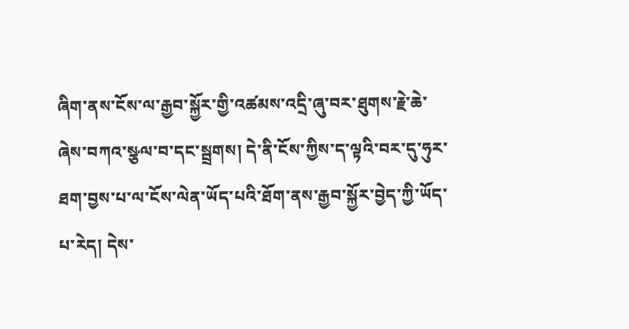ཞིག་ནས་ངོས་ལ་རྒྱབ་སྐྱོར་གྱི་འཚམས་འདྲི་ཞུ་བར་ཐུགས་རྗེ་ཆེ་ཞེས་བཀའ་སྩལ་བ་དང་སྦྲགས། དེ་ནི་ངོས་ཀྱིས་ད་ལྟའི་བར་དུ་ཧུར་ཐག་བྱས་པ་ལ་ངོས་ལེན་ཡོད་པའི་ཐོག་ནས་རྒྱབ་སྐྱོར་བྱེད་ཀྱི་ཡོད་པ་རེད། དེས་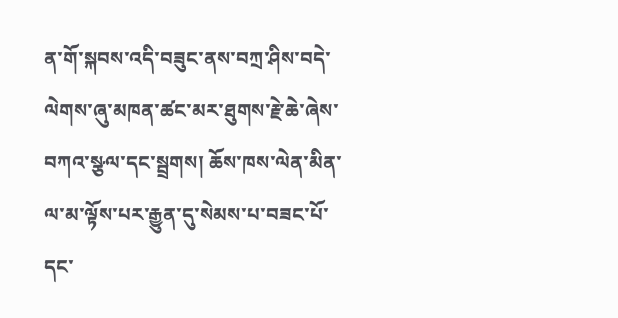ན་གོ་སྐབས་འདི་བཟུང་ནས་བཀྲ་ཤིས་བདེ་ལེགས་ཞུ་མཁན་ཚང་མར་ཐུགས་རྗེ་ཆེ་ཞེས་བཀའ་སྩལ་དང་སྦྲགས། ཆོས་ཁས་ལེན་མིན་ལ་མ་ལྟོས་པར་རྒྱུན་དུ་སེམས་པ་བཟང་པོ་དང་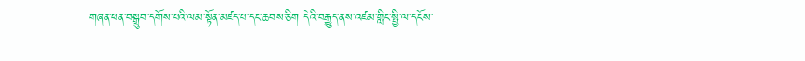གཞན་ཕན་བསྒྲུབ་དགོས་པའི་ལམ་སྟོན་མཛད་པ་དང་ཆབས་ཅིག དེའི་བརྒྱུད་ནས་འཛམ་གླིང་སྤྱི་ལ་དངོས་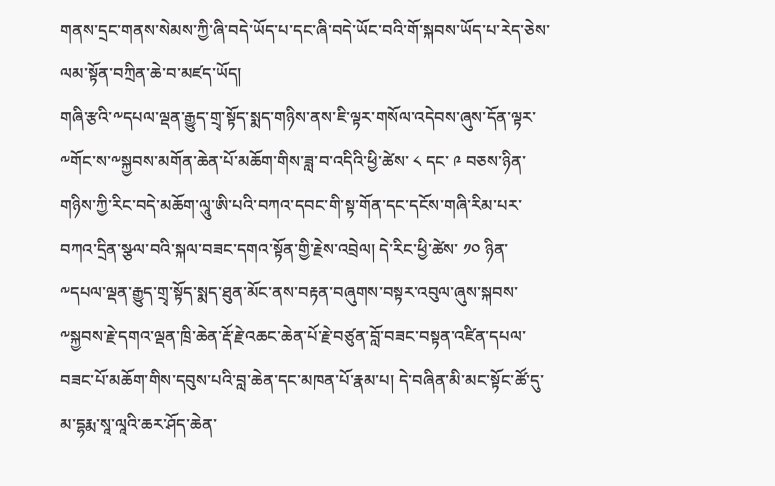གནས་དྲང་གནས་སེམས་ཀྱི་ཞི་བདེ་ཡོད་པ་དང་ཞི་བདེ་ཡོང་བའི་གོ་སྐབས་ཡོད་པ་རེད་ཅེས་ལམ་སྟོན་བཀྲིན་ཆེ་བ་མཛད་ཡོད།
གཞི་རྩའི་༸དཔལ་ལྡན་རྒྱུད་གྲྭ་སྟོད་སྨད་གཉིས་ནས་ཇི་ལྟར་གསོལ་འདེབས་ཞུས་དོན་ལྟར་༸གོང་ས་༸སྐྱབས་མགོན་ཆེན་པོ་མཆོག་གིས་ཟླ་བ་འདིའི་ཕྱི་ཚེས་ ༨ དང་ ༩ བཅས་ཉིན་གཉིས་ཀྱི་རིང་བདེ་མཆོག་ལཱུ་ཨི་པའི་བཀའ་དབང་གི་སྟ་གོན་དང་དངོས་གཞི་རིམ་པར་བཀའ་དྲིན་སྩལ་བའི་སྐལ་བཟང་དགའ་སྟོན་གྱི་རྗེས་འབྲེལ། དེ་རིང་ཕྱི་ཚེས་ ༡༠ ཉིན་༸དཔལ་ལྡན་རྒྱུད་གྲྭ་སྟོད་སྨད་ཐུན་མོང་ནས་བརྟན་བཞུགས་བསྟར་འབུལ་ཞུས་སྐབས་༸སྐྱབས་རྗེ་དགའ་ལྡན་ཁྲི་ཆེན་རྡོ་རྗེ་འཆང་ཆེན་པོ་རྗེ་བཙུན་བློ་བཟང་བསྟན་འཛིན་དཔལ་བཟང་པོ་མཆོག་གིས་དབུས་པའི་བླ་ཆེན་དང་མཁན་པོ་རྣམ་པ། དེ་བཞིན་མི་མང་སྟོང་ཚོ་དུ་མ་དྷརྨ་སཱ་ལཱའི་ཆར་ཤོད་ཆེན་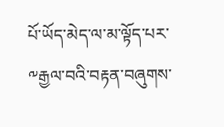པོ་ཡོད་མེད་ལ་མ་ལྟོད་པར་༸རྒྱལ་བའི་བརྟན་བཞུགས་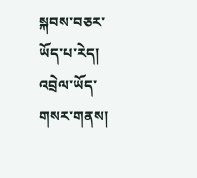སྐབས་བཅར་ཡོད་པ་རེད།
འབྲེལ་ཡོད་གསར་གནས།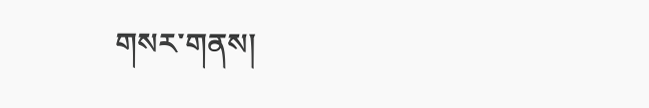གསར་གནས།